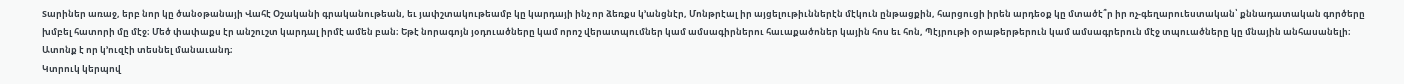Sարիներ առաջ, երբ նոր կը ծանօթանայի Վահէ Օշականի գրականութեան, եւ յափշտակութեամբ կը կարդայի ինչ որ ձեռքս կ’անցնէր, Մոնթրէալ իր այցելութիւններէն մէկուն ընթացքին, հարցուցի իրեն արդեօք կը մտածէ՞ր իր ոչ-գեղարուեստական՝ քննադատական գործերը խմբել հատորի մը մէջ։ Մեծ փափաքս էր անշուշտ կարդալ իրմէ ամեն բան։ Եթէ նորագոյն յօդուածները կամ որոշ վերատպումներ կամ ամսագիրներու հաւաքածոներ կային հոս եւ հոն, Պէյրութի օրաթերթերուն կամ ամսագրերուն մէջ տպուածները կը մնային անհասանելի։ Ատոնք է որ կ’ուզէի տեսնել մանաւանդ։
Կտրուկ կերպով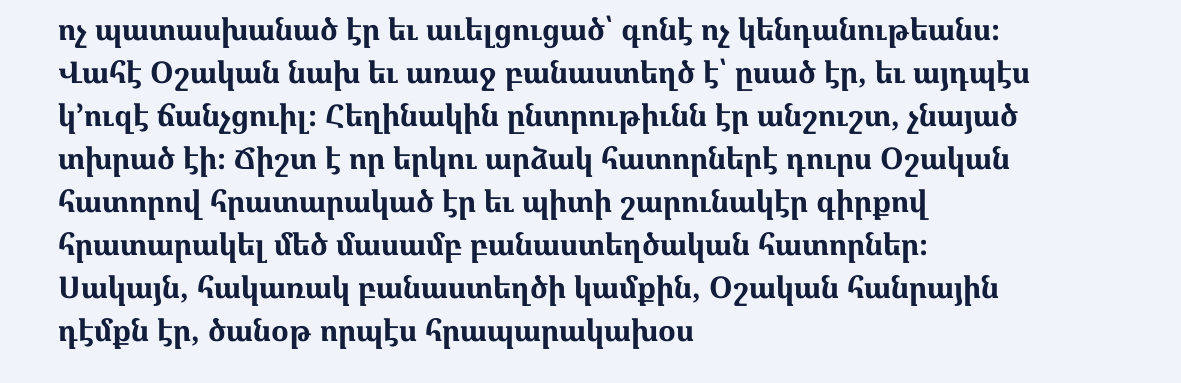ոչ պատասխանած էր եւ աւելցուցած՝ գոնէ ոչ կենդանութեանս։ Վահէ Օշական նախ եւ առաջ բանաստեղծ է՝ ըսած էր, եւ այդպէս կ’ուզէ ճանչցուիլ։ Հեղինակին ընտրութիւնն էր անշուշտ, չնայած տխրած էի։ Ճիշտ է որ երկու արձակ հատորներէ դուրս Օշական հատորով հրատարակած էր եւ պիտի շարունակէր գիրքով հրատարակել մեծ մասամբ բանաստեղծական հատորներ։ Սակայն, հակառակ բանաստեղծի կամքին, Օշական հանրային դէմքն էր, ծանօթ որպէս հրապարակախօս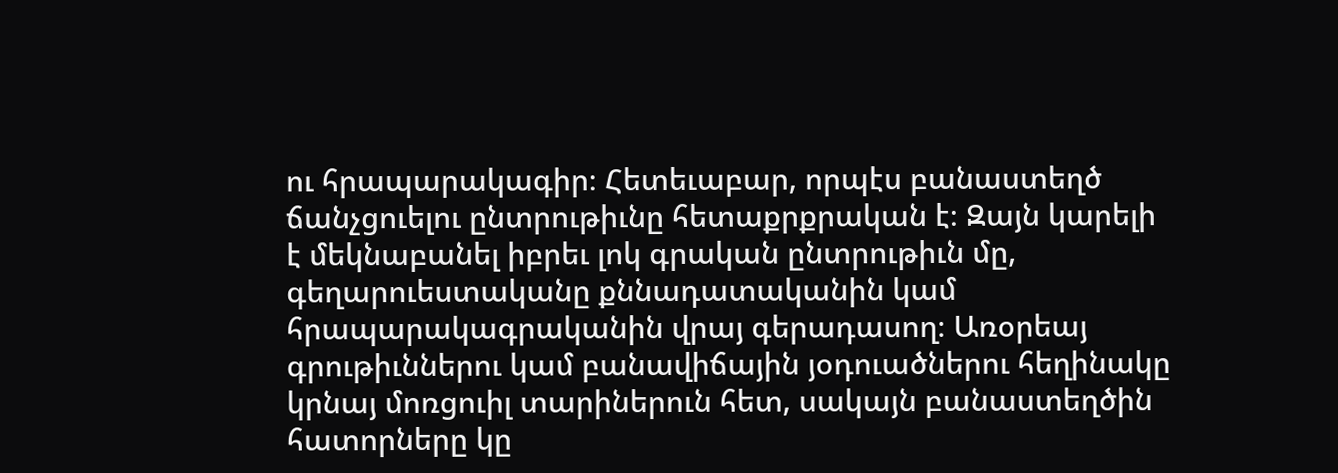ու հրապարակագիր։ Հետեւաբար, որպէս բանաստեղծ ճանչցուելու ընտրութիւնը հետաքրքրական է։ Զայն կարելի է մեկնաբանել իբրեւ լոկ գրական ընտրութիւն մը, գեղարուեստականը քննադատականին կամ հրապարակագրականին վրայ գերադասող։ Առօրեայ գրութիւններու կամ բանավիճային յօդուածներու հեղինակը կրնայ մոռցուիլ տարիներուն հետ, սակայն բանաստեղծին հատորները կը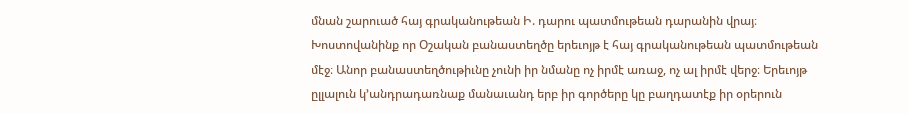մնան շարուած հայ գրականութեան Ի. դարու պատմութեան դարանին վրայ։ Խոստովանինք որ Օշական բանաստեղծը երեւոյթ է հայ գրականութեան պատմութեան մէջ։ Անոր բանաստեղծութիւնը չունի իր նմանը ոչ իրմէ առաջ, ոչ ալ իրմէ վերջ։ Երեւոյթ ըլլալուն կ’անդրադառնաք մանաւանդ երբ իր գործերը կը բաղդատէք իր օրերուն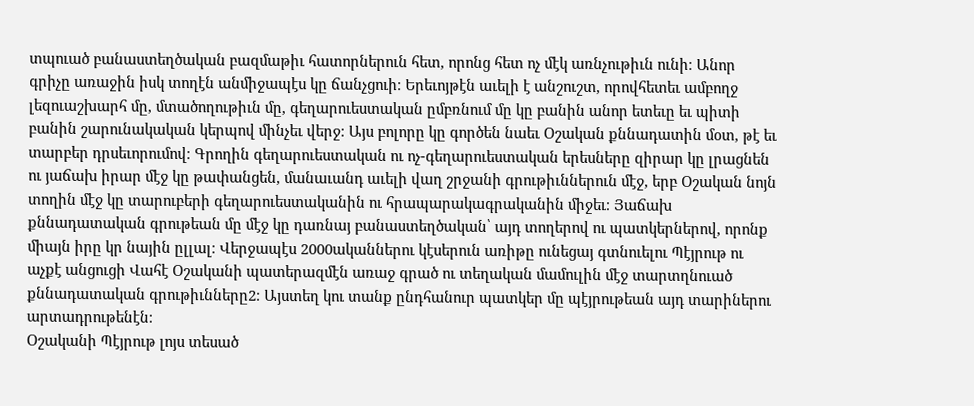տպուած բանաստեղծական բազմաթիւ հատորներուն հետ, որոնց հետ ոչ մէկ առնչութիւն ունի։ Անոր գրիչը առաջին իսկ տողէն անմիջապէս կը ճանչցուի։ Երեւոյթէն աւելի է անշուշտ, որովհետեւ ամբողջ լեզուաշխարհ մը, մտածողութիւն մը, գեղարուեստական ըմբռնում մը կը բանին անոր ետեւը եւ պիտի բանին շարունակական կերպով մինչեւ վերջ։ Այս բոլորը կը գործեն նաեւ Օշական քննադատին մօտ, թէ եւ տարբեր դրսեւորումով։ Գրողին գեղարուեստական ու ոչ-գեղարուեստական երեսները զիրար կը լրացնեն ու յաճախ իրար մէջ կը թափանցեն, մանաւանդ աւելի վաղ շրջանի գրութիւններուն մէջ, երբ Օշական նոյն տողին մէջ կը տարուբերի գեղարուեստականին ու հրապարակագրականին միջեւ։ Յաճախ քննադատական գրութեան մը մէջ կը դառնայ բանաստեղծական՝ այդ տողերով ու պատկերներով, որոնք միայն իրը կր նային ըլլալ։ Վերջապէս 2000ականներու կէսերուն առիթը ունեցայ գտնուելու Պէյրութ ու աչքէ անցուցի Վահէ Օշականի պատերազմէն առաջ գրած ու տեղական մամուլին մէջ տարտղնուած քննադատական գրութիւնները2։ Այստեղ կու տանք ընդհանուր պատկեր մը պէյրութեան այդ տարիներու արտադրութենէն։
Օշականի Պէյրութ լոյս տեսած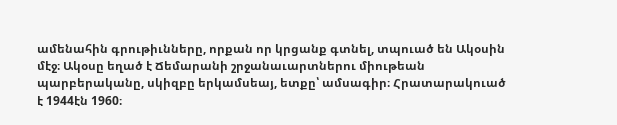ամենահին գրութիւնները, որքան որ կրցանք գտնել, տպուած են Ակօսին մէջ։ Ակօսը եղած է Ճեմարանի շրջանաւարտներու միութեան պարբերականը, սկիզբը երկամսեայ, ետքը՝ ամսագիր։ Հրատարակուած է 1944էն 1960։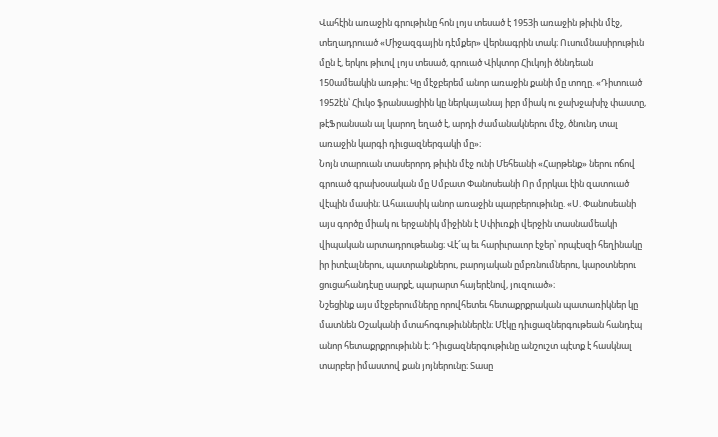Վահէին առաջին գրութիւնը հոն լոյս տեսած է 1953ի առաջին թիւին մէջ, տեղադրուած «Միջազգային դէմքեր» վերնագրին տակ։ Ուսումնասիրութիւն մըն է, երկու թիւով լոյս տեսած, գրուած Վիկտոր Հիւկոյի ծննդեան 150ամեակին առթիւ։ Կը մէջբերեմ անոր առաջին քանի մը տողը. «Դիտուած 1952էն՝ Հիւկօ ֆրանսացիին կը ներկայանայ իբր միակ ու ջախջախիչ փաստը, թէՖրանսան ալ կարող եղած է, արդի ժամանակներու մէջ, ծնունդ տալ առաջին կարգի դիւցազներգակի մը»։
Նոյն տարուան տասերորդ թիւին մէջ ունի Մեհեանի «Հարթենք» ներու ոճով գրուած գրախօսական մը Սմբատ Փանոսեանի Որ մրրկաւ էին զատուած վէպին մասին։ Ահաւասիկ անոր առաջին պարբերութիւնը. «Ս. Փանոսեանի այս գործը միակ ու երջանիկ միջինն է Սփիւռքի վերջին տասնամեակի վիպական արտադրութեանց։ Վէ՜պ եւ հարիւրաւոր էջեր՝ որպէսզի հեղինակը իր իտէալներու, պատրանքներու, բարոյական ըմբռնումներու, կարօտներու ցուցահանդէսը սարքէ, պարարտ հայերէնով, յուզուած»։
Նշեցինք այս մէջբերումները որովհետեւ հետաքրքրական պատառիկներ կը մատնեն Օշականի մտահոգութիւններէն։ Մէկը դիւցազներգութեան հանդէպ անոր հետաքրքրութիւնն է։ Դիւցազներգութիւնը անշուշտ պէտք է հասկնալ տարբեր իմաստով քան յոյներունը։ Տասը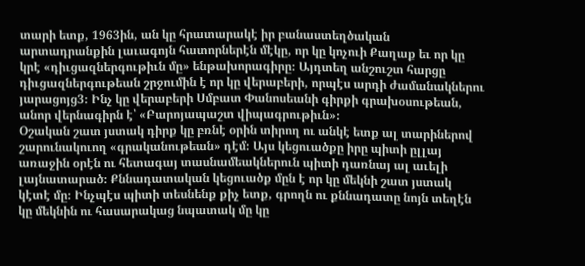տարի ետք, 1963ին, ան կը հրատարակէ իր բանաստեղծական արտադրանքին լաւագոյն հատորներէն մէկը, որ կը կոչուի Քաղաք եւ որ կը կրէ «դիւցազներգութիւն մը» ենթախորագիրը։ Այդտեղ անշուշտ հարցը դիւցազներգութեան շրջումին է որ կը վերաբերի, որպէս արդի ժամանակներու յարացոյց3։ Ինչ կը վերաբերի Սմբատ Փանոսեանի գիրքի գրախօսութեան, անոր վերնագիրն է՝ «Բարոյապաշտ վիպագրութիւն»։
Օշական շատ յստակ դիրք կը բռնէ օրին տիրող ու անկէ ետք ալ տարիներով շարունակուող «գրականութեան» դէմ։ Այս կեցուածքը իրը պիտի ըլլայ առաջին օրէն ու հետագայ տասնամեակներուն պիտի դառնայ ալ աւելի լայնատարած։ Քննադատական կեցուածք մըն է որ կը մեկնի շատ յստակ կէտէ մը։ Ինչպէս պիտի տեսնենք քիչ ետք, գրողն ու քննադատը նոյն տեղէն կը մեկնին ու հասարակաց նպատակ մը կը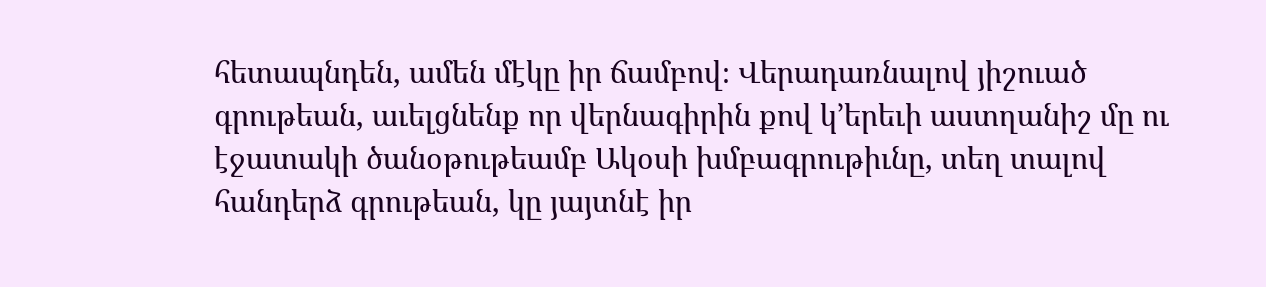հետապնդեն, ամեն մէկը իր ճամբով։ Վերադառնալով յիշուած գրութեան, աւելցնենք որ վերնագիրին քով կ’երեւի աստղանիշ մը ու էջատակի ծանօթութեամբ Ակօսի խմբագրութիւնը, տեղ տալով հանդերձ գրութեան, կը յայտնէ իր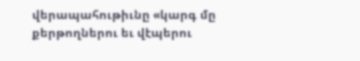վերապահութիւնը «կարգ մը քերթողներու եւ վէպերու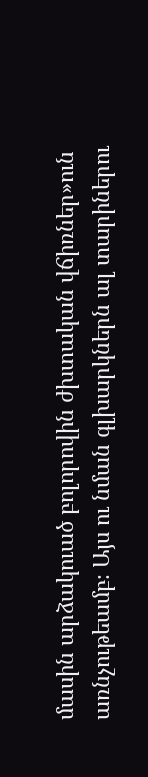մասին արձակուած բոլորովին ժխտական վճիռներ»ուն առնչութեամբ։ Այս ու նման գլխարկներն ալ տարիներու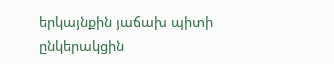երկայնքին յաճախ պիտի ընկերակցին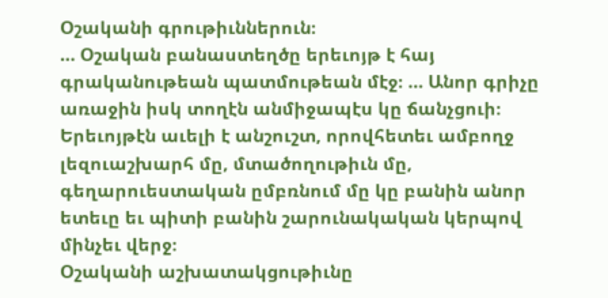Օշականի գրութիւններուն։
… Օշական բանաստեղծը երեւոյթ է հայ գրականութեան պատմութեան մէջ։ … Անոր գրիչը առաջին իսկ տողէն անմիջապէս կը ճանչցուի։ Երեւոյթէն աւելի է անշուշտ, որովհետեւ ամբողջ լեզուաշխարհ մը, մտածողութիւն մը, գեղարուեստական ըմբռնում մը կը բանին անոր ետեւը եւ պիտի բանին շարունակական կերպով մինչեւ վերջ։
Օշականի աշխատակցութիւնը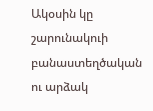Ակօսին կը շարունակուի բանաստեղծական ու արձակ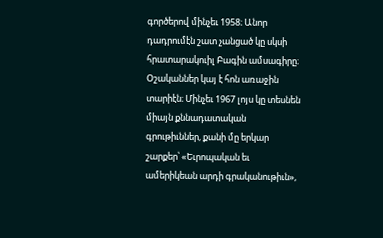գործերով մինչեւ 1958։ Անոր դադրումէն շատ չանցած կը սկսի հրատարակուիլ Բագին ամսագիրը։ Օշականներ կայ է հոն առաջին տարիէն։ Մինչեւ 1967 լոյս կը տեսնեն միայն քննադատական գրութիւններ, քանի մը երկար շարքեր՝ «Եւրոպական եւ ամերիկեան արդի գրականութիւն»,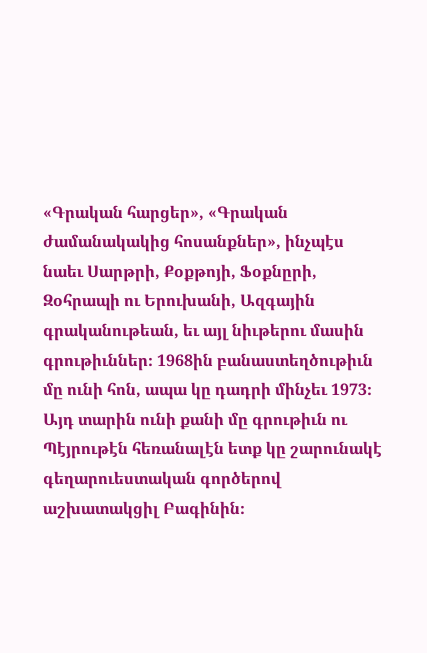«Գրական հարցեր», «Գրական ժամանակակից հոսանքներ», ինչպէս նաեւ Սարթրի, Քօքթոյի, Ֆօքնըրի, Զօհրապի ու Երուխանի, Ազգային գրականութեան, եւ այլ նիւթերու մասին գրութիւններ։ 1968ին բանաստեղծութիւն մը ունի հոն, ապա կը դադրի մինչեւ 1973։ Այդ տարին ունի քանի մը գրութիւն ու Պէյրութէն հեռանալէն ետք կը շարունակէ գեղարուեստական գործերով աշխատակցիլ Բագինին։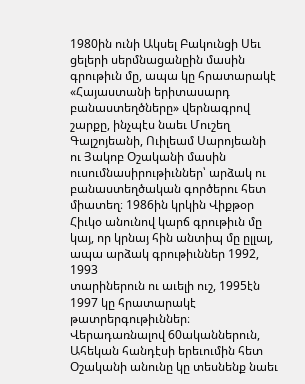1980ին ունի Ակսել Բակունցի Սեւ ցելերի սերմնացանըին մասին գրութիւն մը, ապա կը հրատարակէ «Հայաստանի երիտասարդ բանաստեղծները» վերնագրով շարքը, ինչպէս նաեւ Մուշեղ Գալշոյեանի, Ուիլեամ Սարոյեանի ու Յակոբ Օշականի մասին ուսումնասիրութիւններ՝ արձակ ու բանաստեղծական գործերու հետ միատեղ։ 1986ին կրկին Վիքթօր Հիւկօ անունով կարճ գրութիւն մը կայ, որ կրնայ հին անտիպ մը ըլլալ, ապա արձակ գրութիւններ 1992, 1993
տարիներուն ու աւելի ուշ, 1995էն 1997 կը հրատարակէ թատրերգութիւններ։
Վերադառնալով 60ականներուն, Ահեկան հանդէսի երեւումին հետ Օշականի անունը կը տեսնենք նաեւ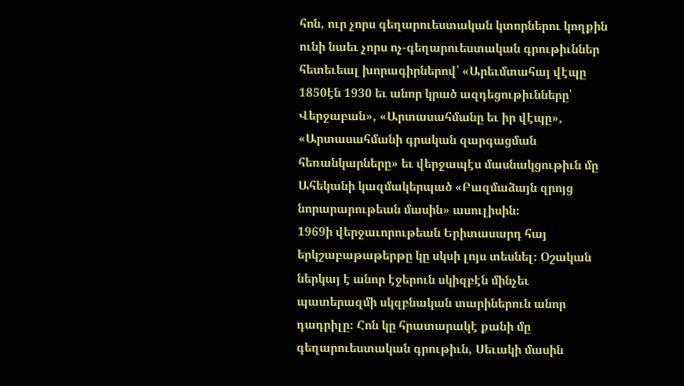հոն, ուր չորս գեղարուեստական կտորներու կողքին ունի նաեւ չորս ոչ-գեղարուեստական գրութիւններ հետեւեալ խորագիրներով՝ «Արեւմտահայ վէպը 1850էն 1930 եւ անոր կրած ազդեցութիւնները՝ Վերջաբան», «Արտասահմանը եւ իր վէպը», «Արտասահմանի գրական զարգացման հեռանկարները» եւ վերջապէս մասնակցութիւն մը Ահեկանի կազմակերպած «Բազմաձայն զրոյց նորարարութեան մասին» ասուլիսին։
1969ի վերջաւորութեան Երիտասարդ հայ երկշաբաթաթերթը կը սկսի լոյս տեսնել։ Օշական ներկայ է անոր էջերուն սկիզբէն մինչեւ պատերազմի սկզբնական տարիներուն անոր դադրիլը։ Հոն կը հրատարակէ քանի մը գեղարուեստական գրութիւն, Սեւակի մասին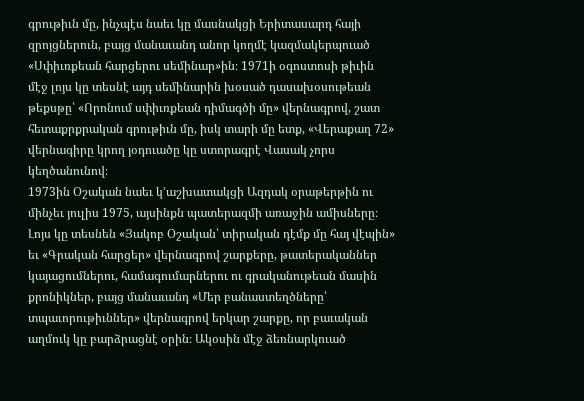գրութիւն մը, ինչպէս նաեւ կը մասնակցի Երիտասարդ հայի զրոյցներուն, բայց մանաւանդ անոր կողմէ կազմակերպուած «Սփիւռքեան հարցերու սեմինար»ին։ 1971ի օգոստոսի թիւին մէջ լոյս կը տեսնէ այդ սեմինարին խօսած դասախօսութեան թեքսթը՝ «Որոնում սփիւռքեան դիմագծի մը» վերնագրով, շատ հետաքրքրական գրութիւն մը, իսկ տարի մը ետք, «Վերաքաղ 72» վերնագիրը կրող յօդուածը կը ստորագրէ Վասակ չորս կեղծանունով։
1973ին Օշական նաեւ կ’աշխատակցի Ազդակ օրաթերթին ու մինչեւ յուլիս 1975, այսինքն պատերազմի առաջին ամիսները։ Լոյս կը տեսնեն «Յակոբ Օշական՝ տիրական դէմք մը հայ վէպին» եւ «Գրական հարցեր» վերնագրով շարքերը, թատերականներ կայացումներու, համագումարներու ու գրականութեան մասին քրոնիկներ, բայց մանաւանդ «Մեր բանաստեղծները՝ տպաւորութիւններ» վերնագրով երկար շարքը, որ բաւական աղմուկ կը բարձրացնէ օրին։ Ակօսին մէջ ձեռնարկուած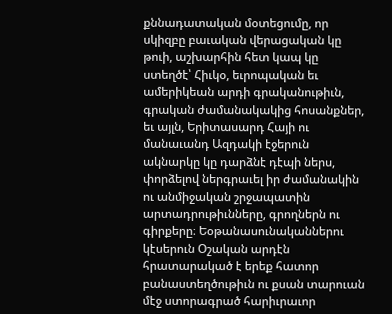քննադատական մօտեցումը, որ սկիզբը բաւական վերացական կը թուի, աշխարհին հետ կապ կը ստեղծէ՝ Հիւկօ, եւրոպական եւ ամերիկեան արդի գրականութիւն, գրական ժամանակակից հոսանքներ, եւ այլն, Երիտասարդ Հայի ու մանաւանդ Ազդակի էջերուն ակնարկը կը դարձնէ դէպի ներս, փորձելով ներգրաւել իր ժամանակին ու անմիջական շրջապատին արտադրութիւնները, գրողներն ու գիրքերը։ Եօթանասունականներու կէսերուն Օշական արդէն հրատարակած է երեք հատոր բանաստեղծութիւն ու քսան տարուան մէջ ստորագրած հարիւրաւոր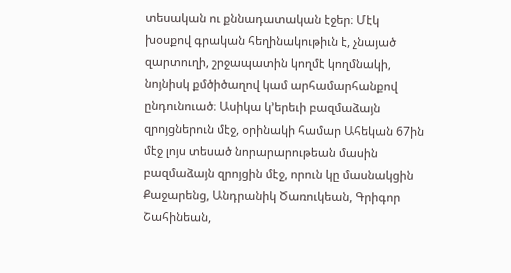տեսական ու քննադատական էջեր։ Մէկ խօսքով գրական հեղինակութիւն է, չնայած զարտուղի, շրջապատին կողմէ կողմնակի, նոյնիսկ քմծիծաղով կամ արհամարհանքով ընդունուած։ Ասիկա կ’երեւի բազմաձայն զրոյցներուն մէջ, օրինակի համար Ահեկան 67ին մէջ լոյս տեսած նորարարութեան մասին բազմաձայն զրոյցին մէջ, որուն կը մասնակցին Քաջարենց, Անդրանիկ Ծառուկեան, Գրիգոր Շահինեան,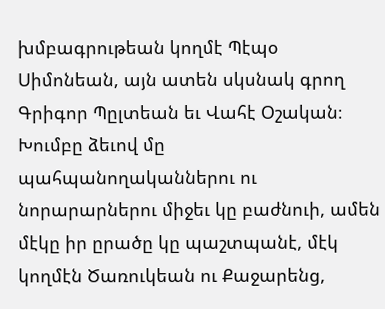խմբագրութեան կողմէ Պէպօ Սիմոնեան, այն ատեն սկսնակ գրող Գրիգոր Պըլտեան եւ Վահէ Օշական։ Խումբը ձեւով մը պահպանողականներու ու նորարարներու միջեւ կը բաժնուի, ամեն մէկը իր ըրածը կը պաշտպանէ, մէկ կողմէն Ծառուկեան ու Քաջարենց,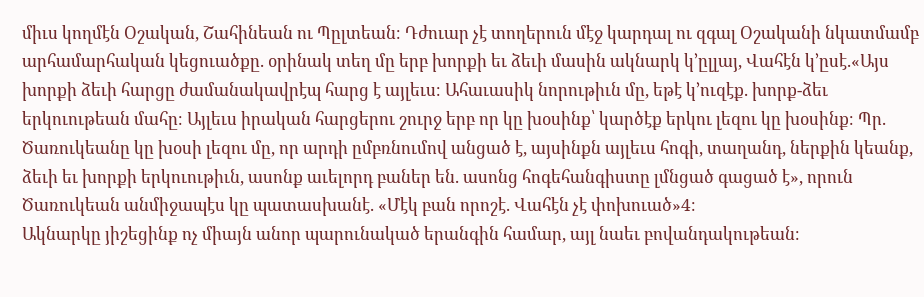միւս կողմէն Օշական, Շահինեան ու Պըլտեան։ Դժուար չէ տողերուն մէջ կարդալ ու զգալ Օշականի նկատմամբ արհամարհական կեցուածքը. օրինակ տեղ մը երբ խորքի եւ ձեւի մասին ակնարկ կ’ըլլայ, Վահէն կ’ըսէ.«Այս խորքի ձեւի հարցը ժամանակավրէպ հարց է այլեւս։ Ահաւասիկ նորութիւն մը, եթէ կ’ուզէք. խորք-ձեւ երկուութեան մահը։ Այլեւս իրական հարցերու շուրջ երբ որ կը խօսինք՝ կարծէք երկու լեզու կը խօսինք։ Պր. Ծառուկեանը կը խօսի լեզու մը, որ արդի ըմբռնումով անցած է, այսինքն այլեւս հոգի, տաղանդ, ներքին կեանք, ձեւի եւ խորքի երկուութիւն, ասոնք աւելորդ բաներ են. ասոնց հոգեհանգիստը լմնցած գացած է», որուն Ծառուկեան անմիջապէս կը պատասխանէ. «Մէկ բան որոշէ. Վահէն չէ փոխուած»4։
Ակնարկը յիշեցինք ոչ միայն անոր պարունակած երանգին համար, այլ նաեւ բովանդակութեան։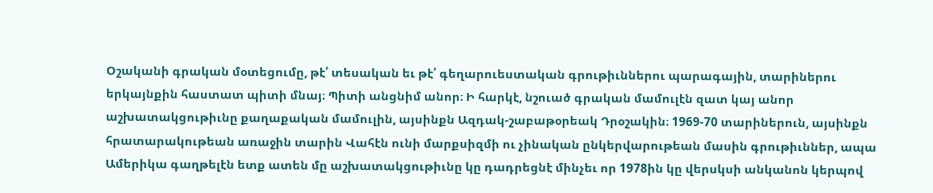Օշականի գրական մօտեցումը, թէ՛ տեսական եւ թէ՛ գեղարուեստական գրութիւններու պարագային, տարիներու երկայնքին հաստատ պիտի մնայ։ Պիտի անցնիմ անոր։ Ի հարկէ, նշուած գրական մամուլէն զատ կայ անոր աշխատակցութիւնը քաղաքական մամուլին, այսինքն Ազդակ-շաբաթօրեակ Դրօշակին։ 1969-70 տարիներուն, այսինքն հրատարակութեան առաջին տարին Վահէն ունի մարքսիզմի ու չինական ընկերվարութեան մասին գրութիւններ, ապա Ամերիկա գաղթելէն ետք ատեն մը աշխատակցութիւնը կը դադրեցնէ մինչեւ որ 1978ին կը վերսկսի անկանոն կերպով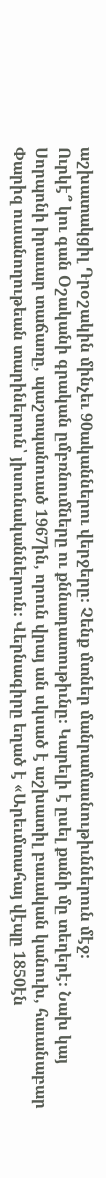աշխատակցիլ Դրօշակին մինչեւ 90ականներու վերջերը։ Չենք մտներ մանրամասնութիւններուն մէջ։
Ուրկէ՞ կու գան Օշականի գրական ըմբռնումները ու քննադատութիւնը։ Կարելի է ըսել քանի մը տեղերէ։ Նախ կայ Սորպոնի իրաւար տաճառը, պաշտպանուած 1967ին, որուն վրայ ան սկսած է աշխատիլ բաւական կանուխ, հաւանաբար Փարիզ ուսանողութեան տարիներուն՝ յիսունականներուն։ Վերնագիրը եղած է «Արեւմտահայ վէպը 1850էն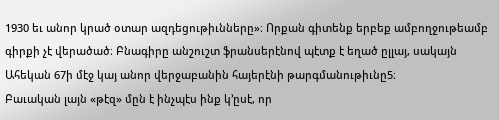1930 եւ անոր կրած օտար ազդեցութիւնները»։ Որքան գիտենք երբեք ամբողջութեամբ գիրքի չէ վերածած։ Բնագիրը անշուշտ ֆրանսերէնով պէտք է եղած ըլլայ, սակայն Ահեկան 67ի մէջ կայ անոր վերջաբանին հայերէնի թարգմանութիւնը5։
Բաւական լայն «թէզ» մըն է ինչպէս ինք կ’ըսէ, որ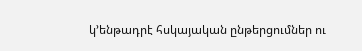կ’ենթադրէ հսկայական ընթերցումներ ու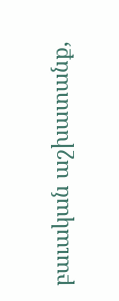բաւական աշխատանք,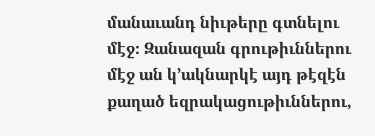մանաւանդ նիւթերը գտնելու մէջ։ Զանազան գրութիւններու մէջ ան կ’ակնարկէ այդ թէզէն քաղած եզրակացութիւններու,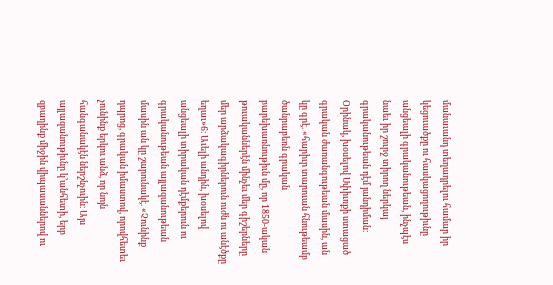մանաւանդ տեղադրելու համար իր կեցուածքը ու հասկացողութիւնը անցեալի գրականութեան, ինչպէս նաեւ իր շուրջ տիրող ներկայ գրականութեան դէմ յանդիման։ Օրինակ, խօսելով Սփիւռքի ստացած գրական ժառանգութեան մասին, ան կը գրէ. «հարիւր տարուան հնութեամբ ծանրաբեռն գրական բարեխառնութիւն մը, որ 1850-ական թուականներէն մինչեւ մեր գիշերները մեր արձակագիրներուն ուժն ու անէծքը եղաւ»6։ Աւելի անդին, խօսելով անցեալի տիրական դէմքերուն ու գրականութեան այլազանութեան մասին ան կը շարունակէ. «Չունինք դպրոց, գրական իմաստով, որովհետեւ չունինք երկու անձ, որ նոյն հանգանակէն ներշնչուին։ Այս այլազանութիւնը կ’անհետի, երբ զբաղինք միջին վիպասաններով ու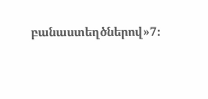բանաստեղծներով»7։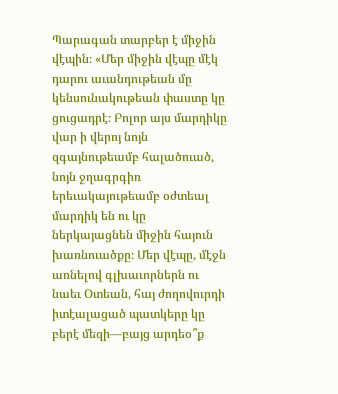Պարագան տարբեր է միջին վէպին։ «Մեր միջին վէպը մէկ դարու աւանդութեան մը կենսունակութեան փաստը կը ցուցադրէ։ Բոլոր այս մարդիկը վար ի վերոյ նոյն զգայնութեամբ հալածուած, նոյն ջղագրգիռ երեւակայութեամբ օժտեալ մարդիկ են ու կը ներկայացնեն միջին հայուն խառնուածքը։ Մեր վէպը, մէջն առնելով գլխաւորներն ու նաեւ Օտեան, հայ ժողովուրդի իտէալացած պատկերը կը բերէ մեզի—բայց արդեօ՞ք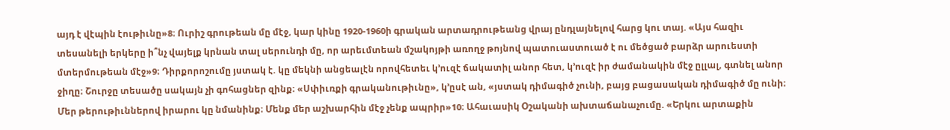այդ է վէպին էութիւնը»8։ Ուրիշ գրութեան մը մէջ, կար կինը 1920-1960ի գրական արտադրութեանց վրայ ընդլայնելով հարց կու տայ. «Այս հազիւ տեսանելի երկերը ի՞նչ վայելք կրնան տալ սերունդի մը, որ արեւմտեան մշակոյթի առողջ թոյնով պատուաստուած է ու մեծցած բարձր արուեստի մտերմութեան մէջ»9։ Դիրքորոշումը յստակ է. կը մեկնի անցեալէն որովհետեւ կ’ուզէ ճակատիլ անոր հետ, կ’ուզէ իր ժամանակին մէջ ըլլալ, գտնել անոր ջիղը։ Շուրջը տեսածը սակայն չի գոհացներ զինք։ «Սփիւռքի գրականութիւնը», կ’ըսէ ան, «յստակ դիմագիծ չունի, բայց բացասական դիմագիծ մը ունի։ Մեր թերութիւններով իրարու կը նմանինք։ Մենք մեր աշխարհին մէջ չենք ապրիր»10։ Ահաւասիկ Օշականի ախտաճանաչումը. «Երկու արտաքին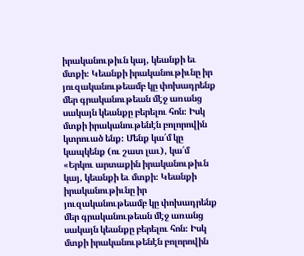իրականութիւն կայ, կեանքի եւ մտքի։ Կեանքի իրականութիւնը իր յուզականութեամբ կը փոխադրենք մեր գրականութեան մէջ առանց սակայն կեանքը բերելու հոն։ Իսկ մտքի իրականութենէն բոլորովին կտրուած ենք։ Մենք կա՛մ կը կապկենք (ու շատ լաւ), կա՛մ
«Երկու արտաքին իրականութիւն կայ, կեանքի եւ մտքի։ Կեանքի իրականութիւնը իր յուզականութեամբ կը փոխադրենք մեր գրականութեան մէջ առանց սակայն կեանքը բերելու հոն։ Իսկ մտքի իրականութենէն բոլորովին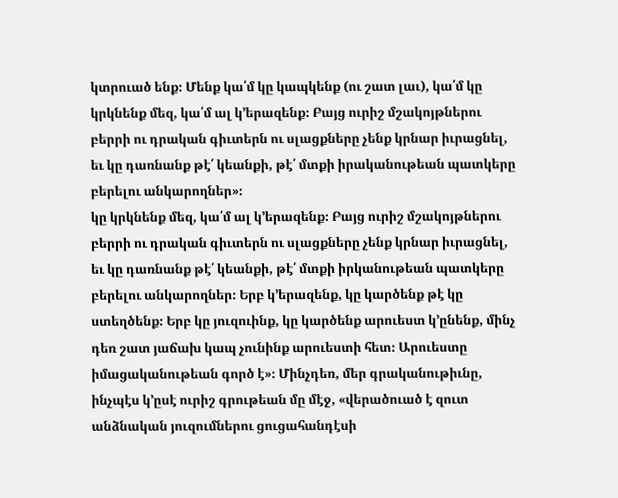կտրուած ենք։ Մենք կա՛մ կը կապկենք (ու շատ լաւ), կա՛մ կը կրկնենք մեզ, կա՛մ ալ կ’երազենք։ Բայց ուրիշ մշակոյթներու բերրի ու դրական գիւտերն ու սլացքները չենք կրնար իւրացնել, եւ կը դառնանք թէ՛ կեանքի, թէ՛ մտքի իրականութեան պատկերը բերելու անկարողներ»։
կը կրկնենք մեզ, կա՛մ ալ կ’երազենք։ Բայց ուրիշ մշակոյթներու բերրի ու դրական գիւտերն ու սլացքները չենք կրնար իւրացնել, եւ կը դառնանք թէ՛ կեանքի, թէ՛ մտքի իրկանութեան պատկերը բերելու անկարողներ։ Երբ կ’երազենք, կը կարծենք թէ կը ստեղծենք։ Երբ կը յուզուինք, կը կարծենք արուեստ կ’ընենք, մինչ դեռ շատ յաճախ կապ չունինք արուեստի հետ։ Արուեստը իմացականութեան գործ է»։ Մինչդեռ, մեր գրականութիւնը, ինչպէս կ’ըսէ ուրիշ գրութեան մը մէջ, «վերածուած է զուտ անձնական յուզումներու ցուցահանդէսի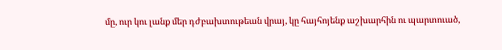մը, ուր կու լանք մեր դժբախտութեան վրայ, կը հայհոյենք աշխարհին ու պարտուած,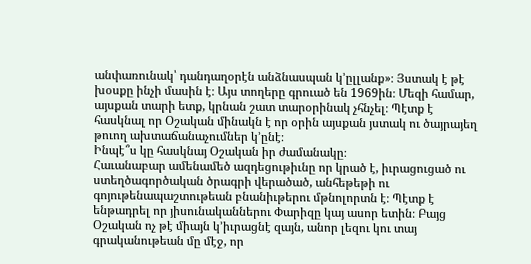անփառունակ՝ դանդաղօրէն անձնասպան կ’ըլլանք»։ Յստակ է թէ խօսքը ինչի մասին է։ Այս տողերը գրուած են 1969ին։ Մեզի համար, այսքան տարի ետք, կրնան շատ տարօրինակ չհնչել։ Պէտք է հասկնալ որ Օշական մինակն է որ օրին այսքան յստակ ու ծայրայեղ թուող ախտաճանաչումներ կ’ընէ։
Ինպէ՞ս կը հասկնայ Օշական իր ժամանակը։
Հաւանաբար ամենամեծ ազդեցութիւնը որ կրած է, իւրացուցած ու ստեղծագործական ծրագրի վերածած, անհեթեթի ու գոյութենապաշտութեան բնանիւթերու մթնոլորտն է։ Պէտք է ենթադրել որ յիսունականներու Փարիզը կայ ասոր ետին։ Բայց Օշական ոչ թէ միայն կ’իւրացնէ զայն, անոր լեզու կու տայ գրականութեան մը մէջ, որ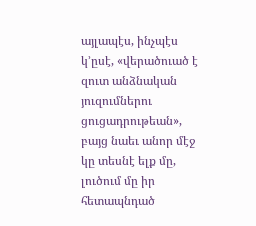այլապէս, ինչպէս կ’ըսէ, «վերածուած է զուտ անձնական յուզումներու ցուցադրութեան», բայց նաեւ անոր մէջ կը տեսնէ ելք մը, լուծում մը իր հետապնդած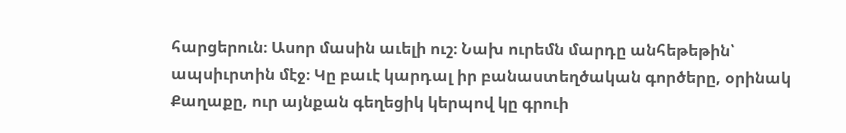հարցերուն։ Ասոր մասին աւելի ուշ։ Նախ ուրեմն մարդը անհեթեթին՝ ապսիւրտին մէջ։ Կը բաւէ կարդալ իր բանաստեղծական գործերը, օրինակ Քաղաքը, ուր այնքան գեղեցիկ կերպով կը գրուի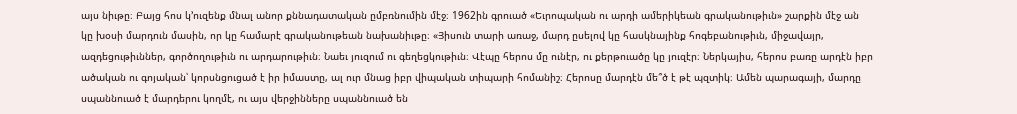այս նիւթը։ Բայց հոս կ’ուզենք մնալ անոր քննադատական ըմբռնումին մէջ։ 1962ին գրուած «Եւրոպական ու արդի ամերիկեան գրականութիւն» շարքին մէջ ան կը խօսի մարդուն մասին, որ կը համարէ գրականութեան նախանիւթը։ «Յիսուն տարի առաջ, մարդ ըսելով կը հասկնայինք հոգեբանութիւն, միջավայր, ազդեցութիւններ, գործողութիւն ու արդարութիւն։ Նաեւ յուզում ու գեղեցկութիւն։ Վէպը հերոս մը ունէր, ու քերթուածը կը յուզէր։ Ներկայիս, հերոս բառը արդէն իբր ածական ու գոյական՝ կորսնցուցած է իր իմաստը, ալ ուր մնաց իբր վիպական տիպարի հոմանիշ։ Հերոսը մարդէն մե՞ծ է թէ պզտիկ։ Ամեն պարագայի, մարդը սպաննուած է մարդերու կողմէ, ու այս վերջինները սպաննուած են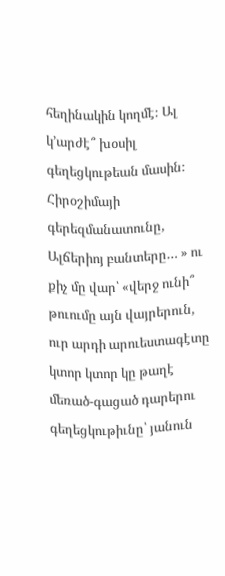հեղինակին կողմէ։ Ալ կ’արժէ՞ խօսիլ գեղեցկութեան մասին։ Հիրօշիմայի գերեզմանատունը, Ալճերիոյ բանտերը… » ու քիչ մը վար՝ «վերջ ունի՞ թուումը այն վայրերուն, ուր արդի արուեստագէտը կտոր կտոր կը թաղէ մեռած-գացած դարերու գեղեցկութիւնը՝ յանուն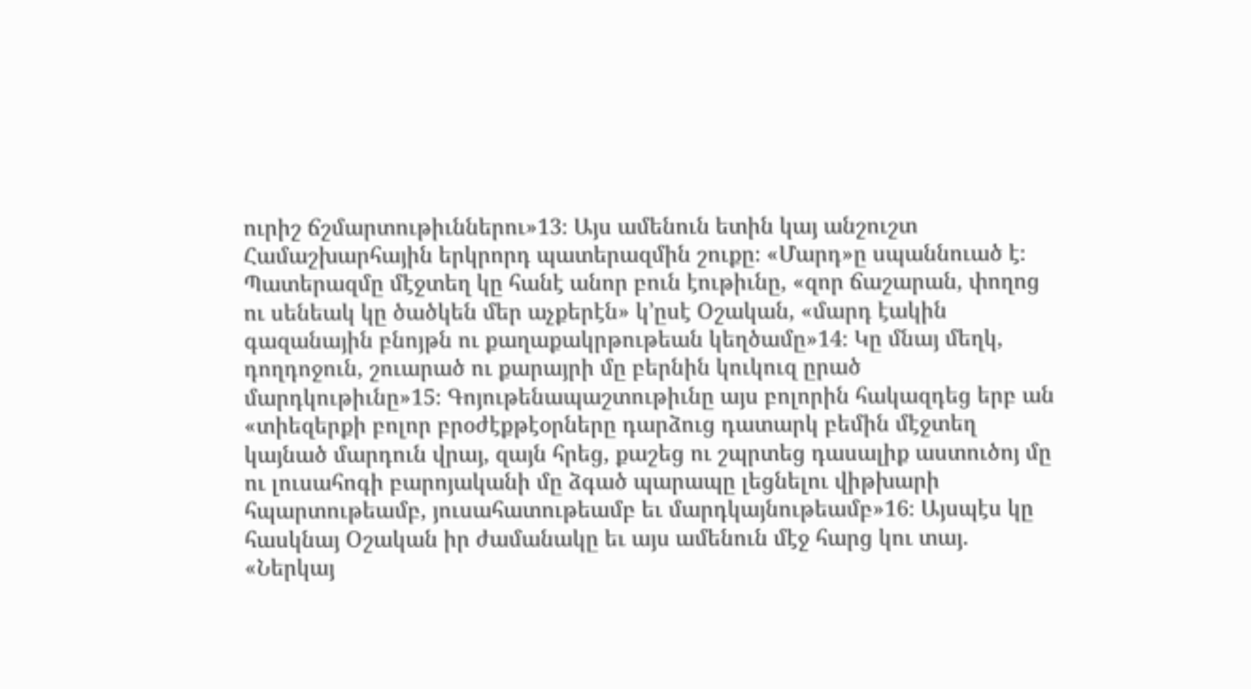ուրիշ ճշմարտութիւններու»13։ Այս ամենուն ետին կայ անշուշտ Համաշխարհային երկրորդ պատերազմին շուքը։ «Մարդ»ը սպաննուած է։ Պատերազմը մէջտեղ կը հանէ անոր բուն էութիւնը, «զոր ճաշարան, փողոց ու սենեակ կը ծածկեն մեր աչքերէն» կ’ըսէ Օշական, «մարդ էակին գազանային բնոյթն ու քաղաքակրթութեան կեղծամը»14։ Կը մնայ մեղկ, դողդոջուն, շուարած ու քարայրի մը բերնին կուկուզ ըրած մարդկութիւնը»15։ Գոյութենապաշտութիւնը այս բոլորին հակազդեց երբ ան «տիեզերքի բոլոր բրօժէքթէօրները դարձուց դատարկ բեմին մէջտեղ կայնած մարդուն վրայ, զայն հրեց, քաշեց ու շպրտեց դասալիք աստուծոյ մը ու լուսահոգի բարոյականի մը ձգած պարապը լեցնելու վիթխարի հպարտութեամբ, յուսահատութեամբ եւ մարդկայնութեամբ»16։ Այսպէս կը հասկնայ Օշական իր ժամանակը եւ այս ամենուն մէջ հարց կու տայ. «Ներկայ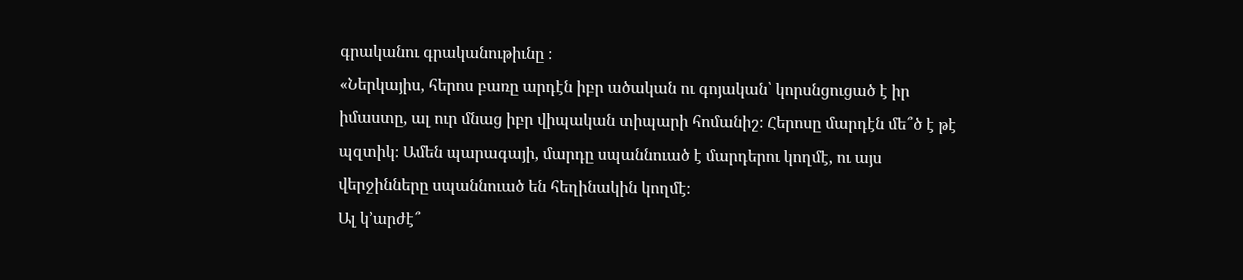գրականու գրականութիւնը ։
«Ներկայիս, հերոս բառը արդէն իբր ածական ու գոյական՝ կորսնցուցած է իր իմաստը, ալ ուր մնաց իբր վիպական տիպարի հոմանիշ։ Հերոսը մարդէն մե՞ծ է թէ պզտիկ։ Ամեն պարագայի, մարդը սպաննուած է մարդերու կողմէ, ու այս վերջինները սպաննուած են հեղինակին կողմէ։
Ալ կ’արժէ՞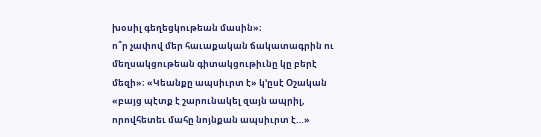խօսիլ գեղեցկութեան մասին»։
ո՞ր չափով մեր հաւաքական ճակատագրին ու մեղսակցութեան գիտակցութիւնը կը բերէ մեզի»։ «Կեանքը ապսիւրտ է» կ’ըսէ Օշական «բայց պէտք է շարունակել զայն ապրիլ, որովհետեւ մահը նոյնքան ապսիւրտ է…»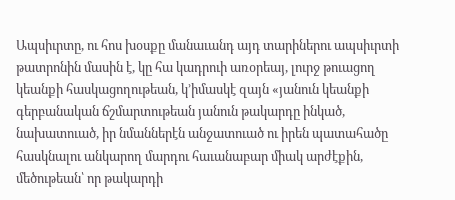Ապսիւրտը, ու հոս խօսքը մանաւանդ այդ տարիներու ապսիւրտի թատրոնին մասին է, կը հա կադրուի առօրեայ, լուրջ թուացող կեանքի հասկացողութեան, կ’իմասկէ զայն «յանուն կեանքի գերբանական ճշմարտութեան յանուն թակարդը ինկած, նախատուած, իր նմաններէն անջատուած ու իրեն պատահածը հասկնալու անկարող մարդու հաւանաբար միակ արժէքին, մեծութեան՝ որ թակարդի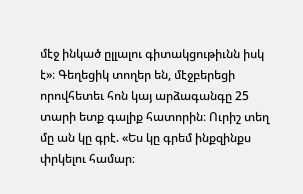մէջ ինկած ըլլալու գիտակցութիւնն իսկ է»։ Գեղեցիկ տողեր են, մէջբերեցի որովհետեւ հոն կայ արձագանգը 25 տարի ետք գալիք հատորին։ Ուրիշ տեղ մը ան կը գրէ. «Ես կը գրեմ ինքզինքս փրկելու համար։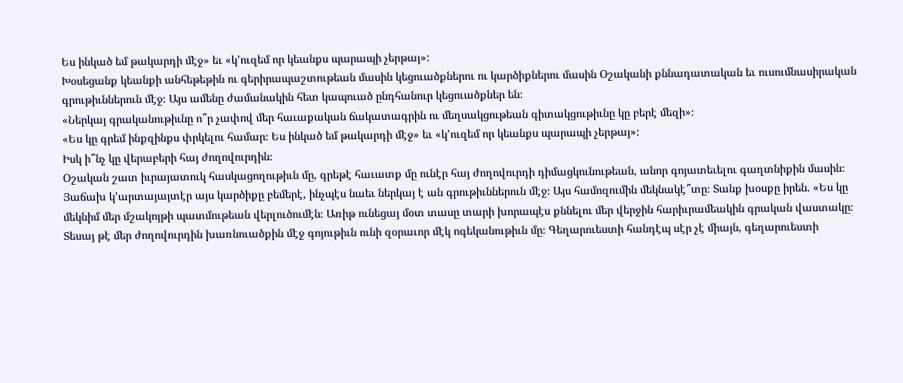Ես ինկած եմ թակարդի մէջ» եւ «կ’ուզեմ որ կեանքս պարապի չերթայ»:
Խօսեցանք կեանքի անհեթեթին ու գերիրապաշտութեան մասին կեցուածքներու ու կարծիքներու մասին Օշականի քննադատական եւ ուսումնասիրական գրութիւններուն մէջ։ Այս ամենը ժամանակին հետ կապուած ընդհանուր կեցուածքներ են։
«Ներկայ գրականութիւնը ո՞ր չափով մեր հաւաքական ճակատագրին ու մեղսակցութեան գիտակցութիւնը կը բերէ մեզի»։
«Ես կը գրեմ ինքզինքս փրկելու համար։ Ես ինկած եմ թակարդի մէջ» եւ «կ’ուզեմ որ կեանքս պարապի չերթայ»։
Իսկ ի՞նչ կը վերաբերի հայ ժողովուրդին։
Օշական շատ իւրայատուկ հասկացողութիւն մը, գրեթէ հաւատք մը ունէր հայ ժողովուրդի դիմացկունութեան, անոր գոյատեւելու գաղտնիքին մասին։ Յաճախ կ’արտայայտէր այս կարծիքը բեմերէ, ինչպէս նաեւ ներկայ է ան գրութիւններուն մէջ։ Այս համոզումին մեկնակէ՞տը։ Տանք խօսքը իրեն. «Ես կը մեկնիմ մեր մշակոյթի պատմութեան վերլուծումէն։ Առիթ ունեցայ մօտ տասը տարի խորապէս քննելու մեր վերջին հարիւրամեակին գրական վաստակը։ Տեսայ թէ մեր ժողովուրդին խառնուածքին մէջ գոյութիւն ունի զօրաւոր մէկ ոգեկանութիւն մը։ Գեղարուեստի հանդէպ սէր չէ միայն, գեղարուեստի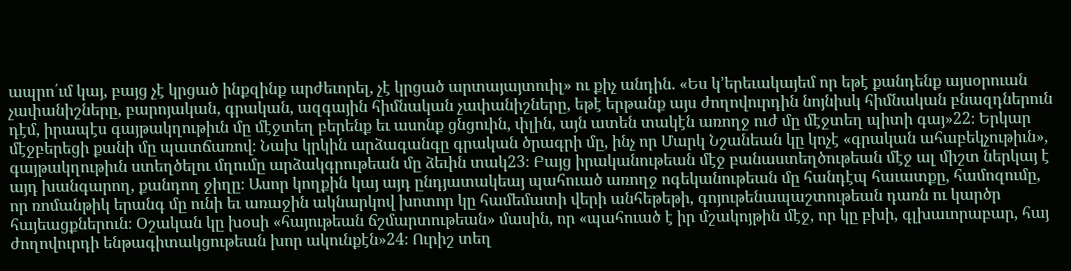ապրո՛ւմ կայ, բայց չէ կրցած ինքզինք արժեւորել, չէ կրցած արտայայտուիլ» ու քիչ անդին. «Ես կ’երեւակայեմ որ եթէ քանդենք այսօրուան չափանիշները, բարոյական, գրական, ազգային հիմնական չափանիշները, եթէ երթանք այս ժողովուրդին նոյնիսկ հիմնական բնազդներուն դէմ, իրապէս գայթակղութիւն մը մէջտեղ բերենք եւ ասոնք ցնցուին, փլին, այն ատեն տակէն առողջ ուժ մը մէջտեղ պիտի գայ»22։ Երկար մէջբերեցի քանի մը պատճառով։ Նախ կրկին արձագանգը գրական ծրագրի մը, ինչ որ Մարկ Նշանեան կը կոչէ «գրական ահաբեկչութիւն», գայթակղութիւն ստեղծելու մղումը արձակգրութեան մը ձեւին տակ23։ Բայց իրականութեան մէջ բանաստեղծութեան մէջ ալ միշտ ներկայ է այդ խանգարող, քանդող ջիղը։ Ասոր կողքին կայ այդ ընդյատակեայ պահուած առողջ ոգեկանութեան մը հանդէպ հաւատքը, համոզումը, որ ռոմանթիկ երանգ մը ունի եւ առաջին ակնարկով խոտոր կը համեմատի վերի անհեթեթի, գոյութենապաշտութեան դառն ու կարծր հայեացքներուն։ Օշական կը խօսի «հայութեան ճշմարտութեան» մասին, որ «պահուած է իր մշակոյթին մէջ, որ կը բխի, գլխաւորաբար, հայ ժողովուրդի ենթագիտակցութեան խոր ակունքէն»24։ Ուրիշ տեղ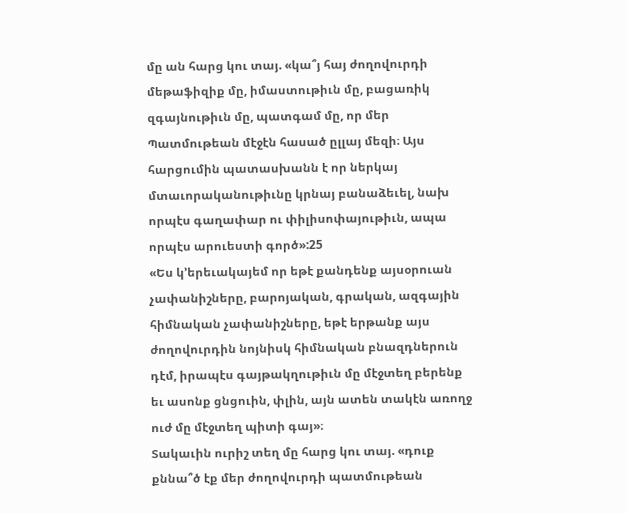մը ան հարց կու տայ. «կա՞յ հայ ժողովուրդի մեթաֆիզիք մը, իմաստութիւն մը, բացառիկ զգայնութիւն մը, պատգամ մը, որ մեր Պատմութեան մէջէն հասած ըլլայ մեզի։ Այս հարցումին պատասխանն է որ ներկայ մտաւորականութիւնը կրնայ բանաձեւել, նախ որպէս գաղափար ու փիլիսոփայութիւն, ապա որպէս արուեստի գործ»:25
«Ես կ’երեւակայեմ որ եթէ քանդենք այսօրուան չափանիշները, բարոյական, գրական, ազգային հիմնական չափանիշները, եթէ երթանք այս ժողովուրդին նոյնիսկ հիմնական բնազդներուն դէմ, իրապէս գայթակղութիւն մը մէջտեղ բերենք եւ ասոնք ցնցուին, փլին, այն ատեն տակէն առողջ ուժ մը մէջտեղ պիտի գայ»։
Տակաւին ուրիշ տեղ մը հարց կու տայ. «դուք քննա՞ծ էք մեր ժողովուրդի պատմութեան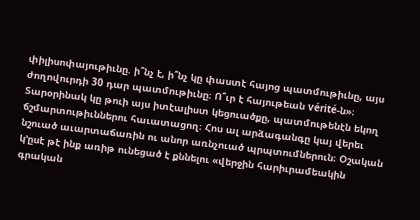փիլիսոփայութիւնը. ի՞նչ է, ի՞նչ կը փաստէ հայոց պատմութիւնը, այս ժողովուրդի 30 դար պատմութիւնը։ Ո՞ւր է հայութեան vérité-ն»։ Տարօրինակ կը թուի այս իտէալիստ կեցուածքը, պատմութենէն եկող ճշմարտութիւններու հաւատացող։ Հոս ալ արձագանգը կայ վերեւ նշուած աւարտաճառին ու անոր առնչուած պրպտումներուն։ Օշական կ’ըսէ թէ ինք առիթ ունեցած է քննելու «վերջին հարիւրամեակին գրական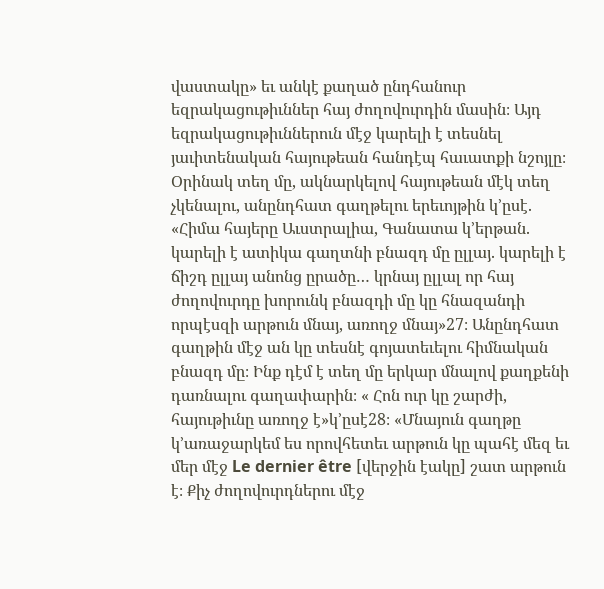վաստակը» եւ անկէ քաղած ընդհանուր եզրակացութիւններ հայ ժողովուրդին մասին։ Այդ եզրակացութիւններուն մէջ կարելի է տեսնել յաւիտենական հայութեան հանդէպ հաւատքի նշոյլը։ Օրինակ տեղ մը, ակնարկելով հայութեան մէկ տեղ չկենալու, անընդհատ գաղթելու երեւոյթին կ’ըսէ. «Հիմա հայերը Աւստրալիա, Գանատա կ’երթան. կարելի է ատիկա գաղտնի բնազդ մը ըլլայ. կարելի է ճիշդ ըլլայ անոնց ըրածը… կրնայ ըլլալ որ հայ ժողովուրդը խորունկ բնազդի մը կը հնազանդի որպէսզի արթուն մնայ, առողջ մնայ»27։ Անընդհատ գաղթին մէջ ան կը տեսնէ գոյատեւելու հիմնական բնազդ մը։ Ինք դէմ է տեղ մը երկար մնալով քաղքենի դառնալու գաղափարին։ « Հոն ուր կը շարժի, հայութիւնը առողջ է»կ’ըսէ28։ «Մնայուն գաղթը կ’առաջարկեմ ես որովհետեւ արթուն կը պահէ մեզ եւ մեր մէջ Le dernier être [վերջին էակը] շատ արթուն է։ Քիչ ժողովուրդներու մէջ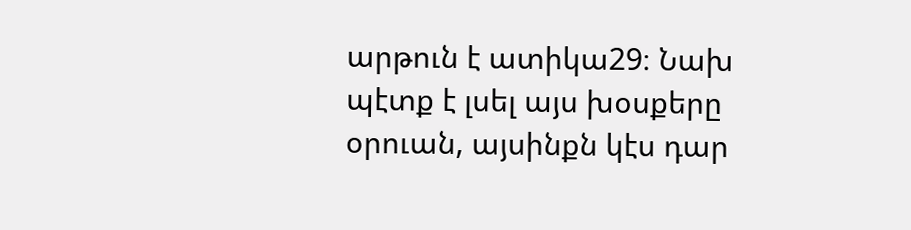արթուն է ատիկա29։ Նախ պէտք է լսել այս խօսքերը օրուան, այսինքն կէս դար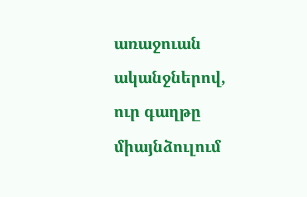առաջուան ականջներով, ուր գաղթը միայնձուլում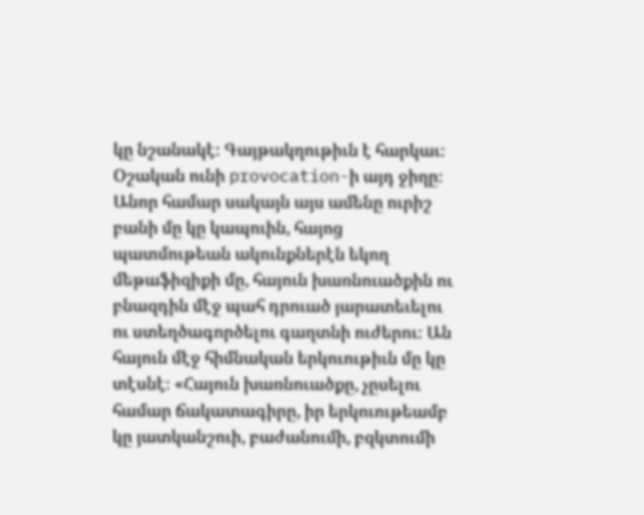կը նշանակէ։ Գայթակղութիւն է հարկաւ։ Օշական ունի provocation-ի այդ ջիղը։ Անոր համար սակայն այս ամենը ուրիշ բանի մը կը կապուին, հայոց պատմութեան ակունքներէն եկող մեթաֆիզիքի մը, հայուն խառնուածքին ու բնազդին մէջ պահ դրուած յարատեւելու ու ստեղծագործելու գաղտնի ուժերու։ Ան հայուն մէջ հիմնական երկուութիւն մը կը տէսնէ։ «Հայուն խառնուածքը, չըսելու համար ճակատագիրը, իր երկուութեամբ կը յատկանշուի, բաժանումի, բզկտումի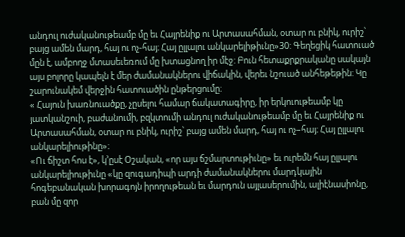անդուլ ուժականութեամբ մը եւ Հայրենիք ու Արտասահման, օտար ու բնիկ, ուրիշ՝ բայց ամեն մարդ, հայ ու ոչ-հայ։ Հայ ըլլալու անկարելիթիւնը»30: Գեղեցիկ հատուած մըն է, ամբողջ մտասեւեռում մը խտացնող իր մէջ: Բուն հետաքրքրականը սակայն այս բոլորը կապելն է մեր ժամանակներու վիճակին, վերեւ նշուած անհեթեթին: Կը շարունակեմ վերջին հատուածին ընթերցումը։
« Հայուն խառնուածքը, չըսելու համար ճակատագիրը, իր երկուութեամբ կը յատկանշուի, բաժանումի, բզկտումի անդուլ ուժականութեամբ մը եւ Հայրենիք ու Արտասահման, օտար ու բնիկ, ուրիշ՝ բայց ամեն մարդ, հայ ու ոչ–հայ։ Հայ ըլլալու անկարելիութինը»։
«Ու ճիշտ հոս է», կ’ըսէ Օշական, «որ այս ճշմարտութիւնը» եւ ուրեմն հայ ըլլալու անկարելիութիւնը «կը զուգադիպի արդի ժամանակներու մարդկային հոգեբանական խորագոյն իրողութեան եւ մարդուն այլասերումին, ալիէնասիոնը, բան մը զոր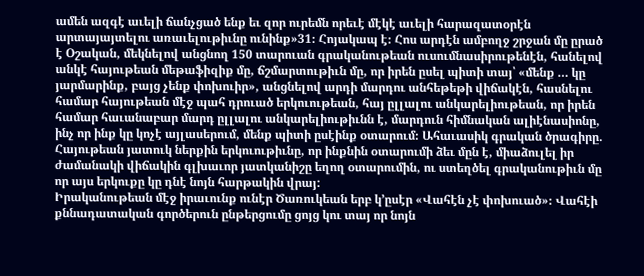ամեն ազգէ աւելի ճանչցած ենք եւ զոր ուրեմն որեւէ մէկէ աւելի հարազատօրէն արտայայտելու առաւելութիւնը ունինք»31։ Հոյակապ է։ Հոս արդէն ամբողջ շրջան մը ըրած է Օշական, մեկնելով անցնող 150 տարուան գրականութեան ուսումնասիրութենէն, հանելով անկէ հայութեան մեթաֆիզիք մը, ճշմարտութիւն մը, որ իրեն ըսել պիտի տայ՝ «մենք … կը յարմարինք, բայց չենք փոխուիր», անցնելով արդի մարդու անհեթեթի վիճակէն, հասնելու համար հայութեան մէջ պահ դրուած երկուութեան, հայ ըլլալու անկարելիութեան, որ իրեն համար հաւանաբար մարդ ըլլալու անկարելիութիւնն է, մարդուն հիմնական ալիէնասիոնը, ինչ որ ինք կը կոչէ այլասերում, մենք պիտի ըսէինք օտարում։ Ահաւասիկ գրական ծրագիրը. Հայութեան յատուկ ներքին երկուութիւնը, որ ինքնին օտարումի ձեւ մըն է, միաձուլել իր ժամանակի վիճակին գլխաւոր յատկանիշը եղող օտարումին, ու ստեղծել գրականութիւն մը որ այս երկուքը կը դնէ նոյն հարթակին վրայ:
Իրականութեան մէջ իրաւունք ունէր Ծառուկեան երբ կ’ըսէր «Վահէն չէ փոխուած»։ Վահէի քննադատական գործերուն ընթերցումը ցոյց կու տայ որ նոյն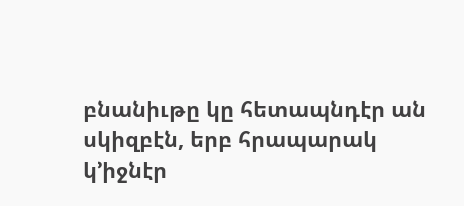բնանիւթը կը հետապնդէր ան սկիզբէն, երբ հրապարակ կ’իջնէր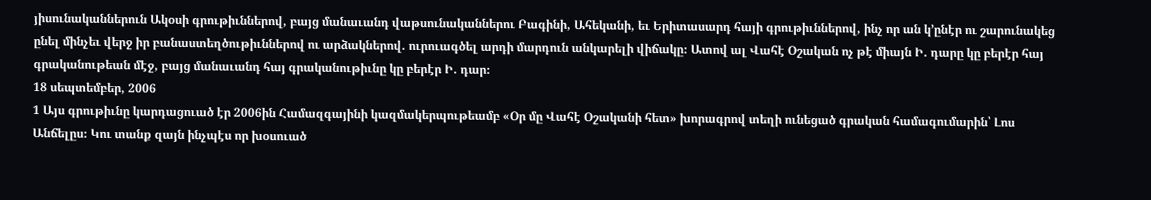յիսունականներուն Ակօսի գրութիւններով, բայց մանաւանդ վաթսունականներու Բագինի, Ահեկանի, եւ Երիտասարդ հայի գրութիւններով, ինչ որ ան կ’ընէր ու շարունակեց ընել մինչեւ վերջ իր բանաստեղծութիւններով ու արձակներով. ուրուագծել արդի մարդուն անկարելի վիճակը։ Ատով ալ Վահէ Օշական ոչ թէ միայն Ի. դարը կը բերէր հայ գրականութեան մէջ, բայց մանաւանդ հայ գրականութիւնը կը բերէր Ի. դար։
18 սեպտեմբեր, 2006
1 Այս գրութիւնը կարդացուած էր 2006ին Համազգայինի կազմակերպութեամբ «Օր մը Վահէ Օշականի հետ» խորագրով տեղի ունեցած գրական համագումարին՝ Լոս Անճելըս։ Կու տանք զայն ինչպէս որ խօսուած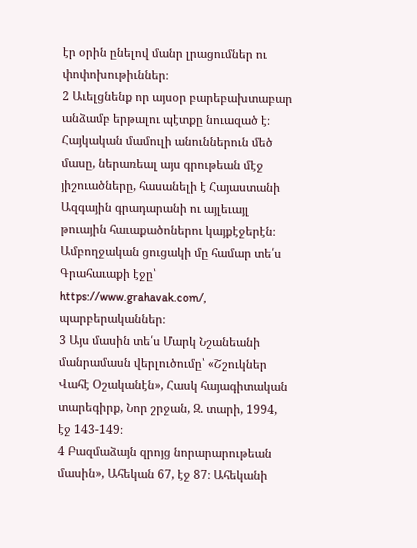էր օրին ընելով մանր լրացումներ ու փոփոխութիւններ։
2 Աւելցնենք որ այսօր բարեբախտաբար անձամբ երթալու պէտքը նուազած է։ Հայկական մամուլի անուններուն մեծ մասը, ներառեալ այս գրութեան մէջ յիշուածները, հասանելի է Հայաստանի Ազգային գրադարանի ու այլեւայլ թուային հաւաքածոներու կայքէջերէն։ Ամբողջական ցուցակի մը համար տե՛ս Գրահաւաքի էջը՝ https://www.grahavak.com/, պարբերականներ։
3 Այս մասին տե՛ս Մարկ Նշանեանի մանրամասն վերլուծումը՝ «Շշուկներ Վահէ Օշականէն», Հասկ հայագիտական տարեգիրք, Նոր շրջան, Զ. տարի, 1994, էջ 143-149։
4 Բազմաձայն զրոյց նորարարութեան մասին», Ահեկան 67, էջ 87։ Ահեկանի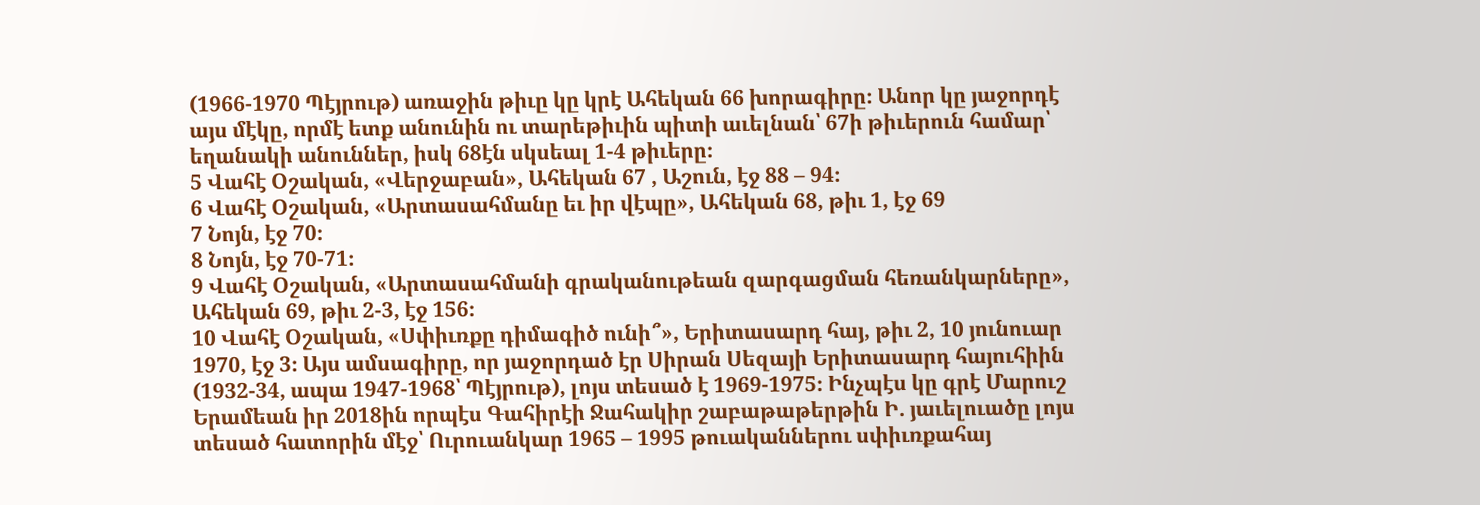(1966-1970 Պէյրութ) առաջին թիւը կը կրէ Ահեկան 66 խորագիրը։ Անոր կը յաջորդէ այս մէկը, որմէ ետք անունին ու տարեթիւին պիտի աւելնան՝ 67ի թիւերուն համար՝ եղանակի անուններ, իսկ 68էն սկսեալ 1-4 թիւերը։
5 Վահէ Օշական, «Վերջաբան», Ահեկան 67 , Աշուն, էջ 88 – 94։
6 Վահէ Օշական, «Արտասահմանը եւ իր վէպը», Ահեկան 68, թիւ 1, էջ 69
7 Նոյն, էջ 70։
8 Նոյն, էջ 70-71։
9 Վահէ Օշական, «Արտասահմանի գրականութեան զարգացման հեռանկարները», Ահեկան 69, թիւ 2-3, էջ 156։
10 Վահէ Օշական, «Սփիւռքը դիմագիծ ունի՞», Երիտասարդ հայ, թիւ 2, 10 յունուար 1970, էջ 3։ Այս ամսագիրը, որ յաջորդած էր Սիրան Սեզայի Երիտասարդ հայուհիին (1932-34, ապա 1947-1968՝ Պէյրութ), լոյս տեսած է 1969-1975։ Ինչպէս կը գրէ Մարուշ Երամեան իր 2018ին որպէս Գահիրէի Ջահակիր շաբաթաթերթին Ի. յաւելուածը լոյս տեսած հատորին մէջ՝ Ուրուանկար 1965 – 1995 թուականներու սփիւռքահայ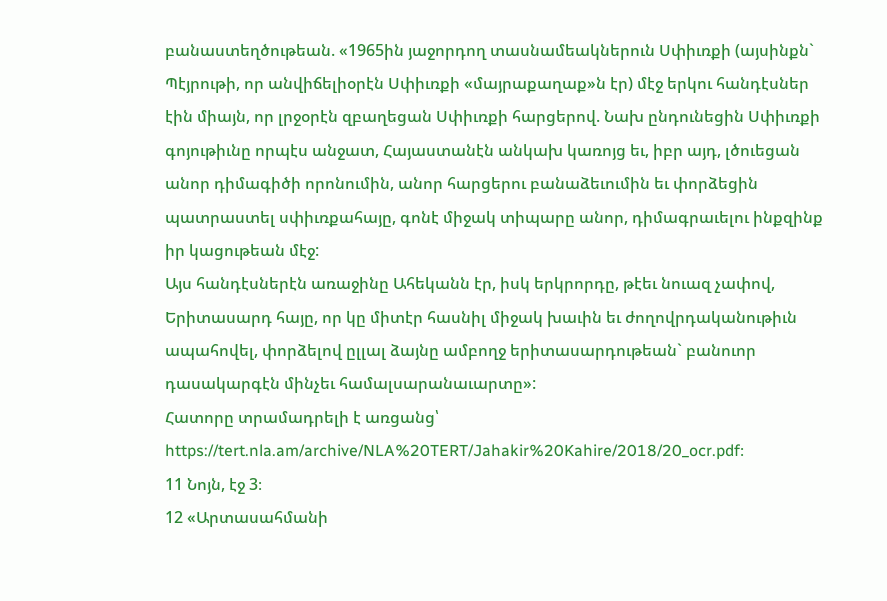բանաստեղծութեան. «1965ին յաջորդող տասնամեակներուն Սփիւռքի (այսինքն` Պէյրութի, որ անվիճելիօրէն Սփիւռքի «մայրաքաղաք»ն էր) մէջ երկու հանդէսներ էին միայն, որ լրջօրէն զբաղեցան Սփիւռքի հարցերով. Նախ ընդունեցին Սփիւռքի գոյութիւնը որպէս անջատ, Հայաստանէն անկախ կառոյց եւ, իբր այդ, լծուեցան անոր դիմագիծի որոնումին, անոր հարցերու բանաձեւումին եւ փորձեցին պատրաստել սփիւռքահայը, գոնէ միջակ տիպարը անոր, դիմագրաւելու ինքզինք իր կացութեան մէջ:
Այս հանդէսներէն առաջինը Ահեկանն էր, իսկ երկրորդը, թէեւ նուազ չափով, Երիտասարդ հայը, որ կը միտէր հասնիլ միջակ խաւին եւ ժողովրդականութիւն ապահովել, փորձելով ըլլալ ձայնը ամբողջ երիտասարդութեան` բանուոր դասակարգէն մինչեւ համալսարանաւարտը»:
Հատորը տրամադրելի է առցանց՝ https://tert.nla.am/archive/NLA%20TERT/Jahakir%20Kahire/2018/20_ocr.pdf։
11 Նոյն, էջ 3։
12 «Արտասահմանի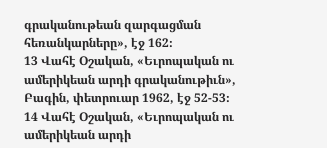գրականութեան զարգացման հեռանկարները», էջ 162։
13 Վահէ Օշական, «Եւրոպական ու ամերիկեան արդի գրականութիւն», Բագին, փետրուար 1962, էջ 52-53։
14 Վահէ Օշական, «Եւրոպական ու ամերիկեան արդի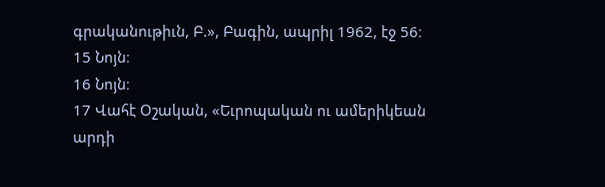գրականութիւն, Բ.», Բագին, ապրիլ 1962, էջ 56։
15 Նոյն։
16 Նոյն։
17 Վահէ Օշական, «Եւրոպական ու ամերիկեան արդի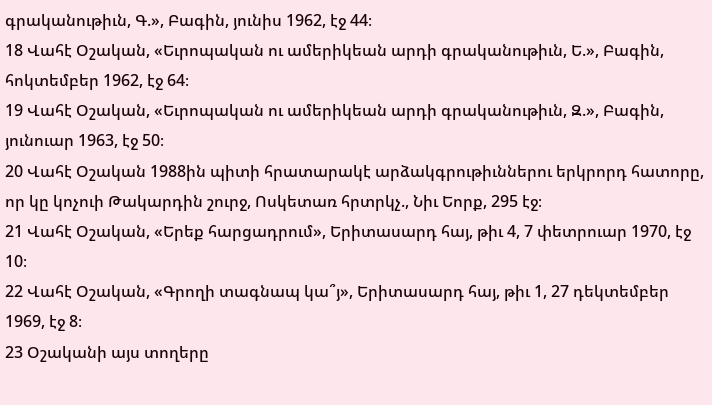գրականութիւն, Գ.», Բագին, յունիս 1962, էջ 44։
18 Վահէ Օշական, «Եւրոպական ու ամերիկեան արդի գրականութիւն, Ե.», Բագին, հոկտեմբեր 1962, էջ 64։
19 Վահէ Օշական, «Եւրոպական ու ամերիկեան արդի գրականութիւն, Զ.», Բագին, յունուար 1963, էջ 50։
20 Վահէ Օշական 1988ին պիտի հրատարակէ արձակգրութիւններու երկրորդ հատորը, որ կը կոչուի Թակարդին շուրջ, Ոսկետառ հրտրկչ., Նիւ Եորք, 295 էջ։
21 Վահէ Օշական, «Երեք հարցադրում», Երիտասարդ հայ, թիւ 4, 7 փետրուար 1970, էջ 10։
22 Վահէ Օշական, «Գրողի տագնապ կա՞յ», Երիտասարդ հայ, թիւ 1, 27 դեկտեմբեր 1969, էջ 8։
23 Օշականի այս տողերը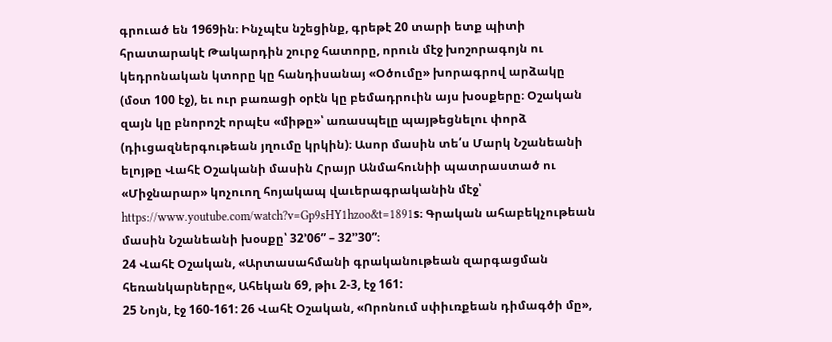գրուած են 1969ին։ Ինչպէս նշեցինք, գրեթէ 20 տարի ետք պիտի հրատարակէ Թակարդին շուրջ հատորը, որուն մէջ խոշորագոյն ու կեդրոնական կտորը կը հանդիսանայ «Օծումը» խորագրով արձակը (մօտ 100 էջ), եւ ուր բառացի օրէն կը բեմադրուին այս խօսքերը։ Օշական զայն կը բնորոշէ որպէս «միթը»՝ առասպելը պայթեցնելու փորձ (դիւցազներգութեան յղումը կրկին)։ Ասոր մասին տե՛ս Մարկ Նշանեանի ելոյթը Վահէ Օշականի մասին Հրայր Անմահունիի պատրաստած ու «Միջնարար» կոչուող հոյակապ վաւերագրականին մէջ՝ https://www.youtube.com/watch?v=Gp9sHY1hzoo&t=1891s։ Գրական ահաբեկչութեան մասին Նշանեանի խօսքը՝ 32’06” – 32’’30”։
24 Վահէ Օշական, «Արտասահմանի գրականութեան զարգացման հեռանկարները«, Ահեկան 69, թիւ 2-3, էջ 161:
25 Նոյն, էջ 160-161: 26 Վահէ Օշական, «Որոնում սփիւռքեան դիմագծի մը»,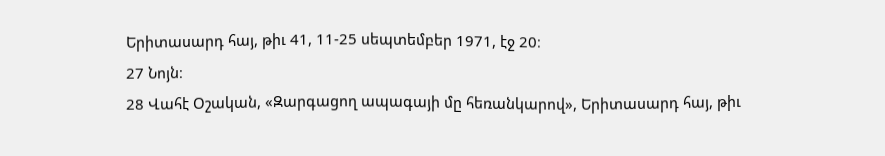Երիտասարդ հայ, թիւ 41, 11-25 սեպտեմբեր 1971, էջ 20։
27 Նոյն։
28 Վահէ Օշական, «Զարգացող ապագայի մը հեռանկարով», Երիտասարդ հայ, թիւ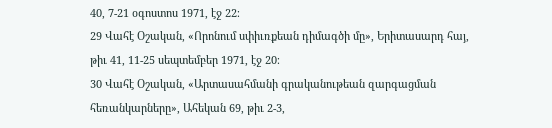40, 7-21 օգոստոս 1971, էջ 22։
29 Վահէ Օշական, «Որոնում սփիւռքեան դիմագծի մը», Երիտասարդ հայ, թիւ 41, 11-25 սեպտեմբեր 1971, էջ 20։
30 Վահէ Օշական, «Արտասահմանի գրականութեան զարգացման հեռանկարները», Ահեկան 69, թիւ 2-3,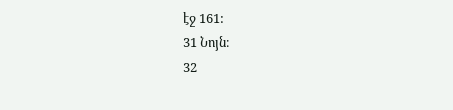էջ 161:
31 Նոյն։
32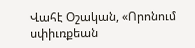Վահէ Օշական, «Որոնում սփիւռքեան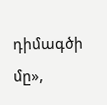դիմագծի մը»,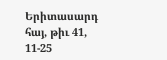Երիտասարդ հայ, թիւ 41, 11-25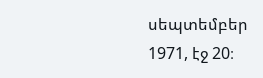սեպտեմբեր 1971, էջ 20։